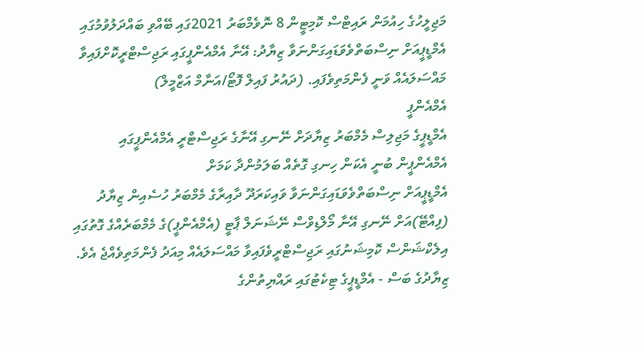މަޖިލީހުގެ ހިއުމަން ރައިޓްސް ކޮމިޓީން 8 ނޮވެމްބަރު 2021ގައި ބޭއްވި ބައްދަލުވުމުގައި އެމްޑީޕީއަށް ނިސްބަތްވެވަޑައިގަންނަވާ ޒިޔާދު: އޭނާ އެމްއެންޕީގައި ރަޖިސްޓްރީކޮށްފައިވާ މައްސަލައެއް ވަނީ ފެންމަތިވެފައި. (ދައުރު ފައިލް ފޮޓޯ/އަނާމް އަޒްމީލް)
އެމްއެންޕީ
އެމްޑީޕީގެ މަޖިލިސް މެމްބަރު ޒިޔާދަށް ނޭނގި އޭނާގެ ރަޖިސްޓްރީ އެމްއެންޕީގައި
އެމްއެންޕީން ބުނީ އެކަން ހިނގި ގޮތެއް ބަލަމުންދާ ކަމަށް
އެމްޑީޕީއަށް ނިސްބަތްވެވަޑައިގަންނަވާ ވައިކަރަދޫ ދާއިރާގެ މެމްބަރު ހުސެއިން ޒިޔާދު (ފިއްޓޭ)އަށް ނޭނގި އޭނާ މޯލްޑިވްސް ނޭޝަނަލް ޕާޓީ (އެމްއެންޕީ)ގެ މެމްބަރެއްގެ ގޮތުގައި އިލެކްޝަންސް ކޮމިޝަނުގައި ރަޖިސްޓްރީވެފައިވާ މައްސަލައެއް މިއަދު ފެންމަތިވެއްޖެ އެވެ.
ޒިޔާދުގެ ބަސް - އެމްޑީޕީގެ ޓިކެޓުގައި ރައްޔިތުންގެ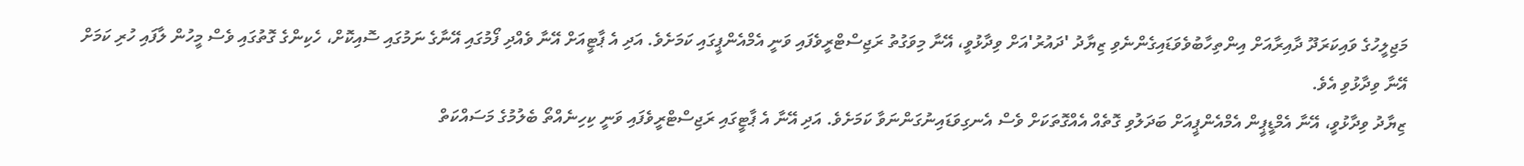މަޖިލީހުގެ ވައިކަރަދޫ ދާއިރާއަށް އިންތިހާބުވެވަޑައިގެންނެވި ޒިޔާދު 'ދައުރު'އަށް ވިދާޅުވީ، އޭނާ މިވަގުތު ރަޖިސްޓްރީވެފައި ވަނީ އެމްއެންޕީގައި ކަމަށެވެ. އަދި އެ ޕާޓީއަށް އޭނާ ވެއްދި ފޯމުގައި އޭނާގެ ނަމުގައި ސޮއިކޮށް، ހެކިންގެ ގޮތުގައި ވެސް މީހުން ލާފައި ހުރި ކަމަށް އޭނާ ވިދާޅުވި އެވެ.
ޒިޔާދު ވިދާޅުވީ، އޭނާ އެމްޑީޕީން އެމްއެންޕީއަށް ބަދަލުވި ގޮތެއް އެއްގޮތަކަށް ވެސް އެނގިވަޑައިނުގަންނަވާ ކަމަށެވެ. އަދި އޭނާ އެ ޕާޓީގައި ރަޖިސްޓްރީވެފައި ވަނީ ކިހިނެއްތޯ ބެލުމުގެ މަސައްކަތް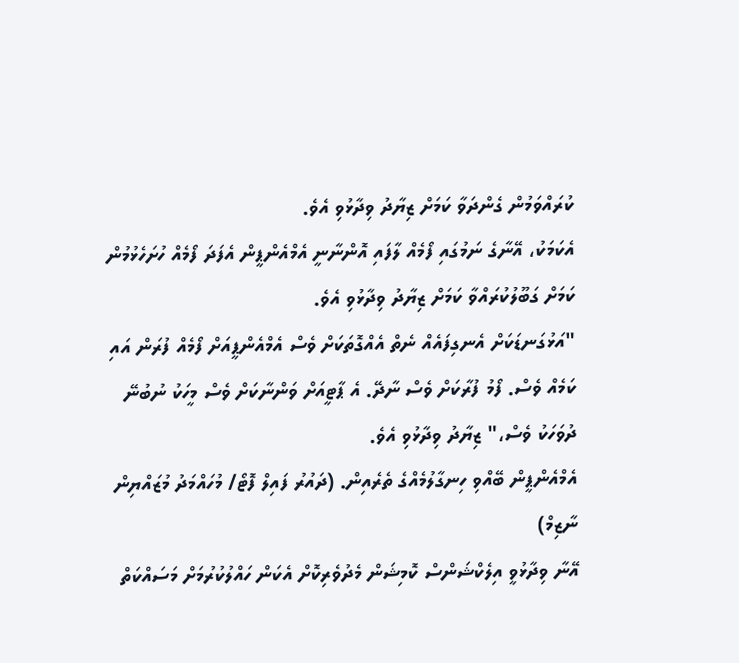ކުރައްވަމުން ގެންދަވާ ކަމަށް ޒިޔާދު ވިދާޅުވި އެވެ.
އެކަމަކު، އޭނާގެ ނަމުގައި ފޯމެއް ލާފައި އޮންނާނީ އެމްއެންޕީން އެފަދަ ފޯމެއް ހުށަހެޅުމުން ކަމަށް ގަބޫލުކުރައްވާ ކަމަށް ޒިޔާދު ވިދާޅުވި އެވެ.
"އަޅުގަނޑަކަށް އެނގިފައެއް ނެތް އެއްގޮތަކަށް ވެސް އެމްއެންޕީއަށް ފޯމެއް ފުރަން އައި ކަމެއް ވެސް. ފޯމު ފުރާކަށް ވެސް ނާދޭ. އެ ޕާޓީއަށް ވަންނާކަށް ވެސް މީހަކު ނުބުނޭ ދުވަހަކު ވެސް،" ޒިޔާދު ވިދާޅުވި އެވެ.
އެމްއެންޕީން ބޭއްވި ހިނގާލުމެއްގެ ތެރެއިން. (ދައުރު ފައިލް ފޮޓޯ/ މުހައްމަދު މުޒައްޔިން ނާޒިމް)
އޭނާ ވިދާޅުވީ އިލެކްޝަންސް ކޮމިޝަން މެދުވެރިކޮށް އެކަން ހައްލުކުރުމަށް މަސައްކަތް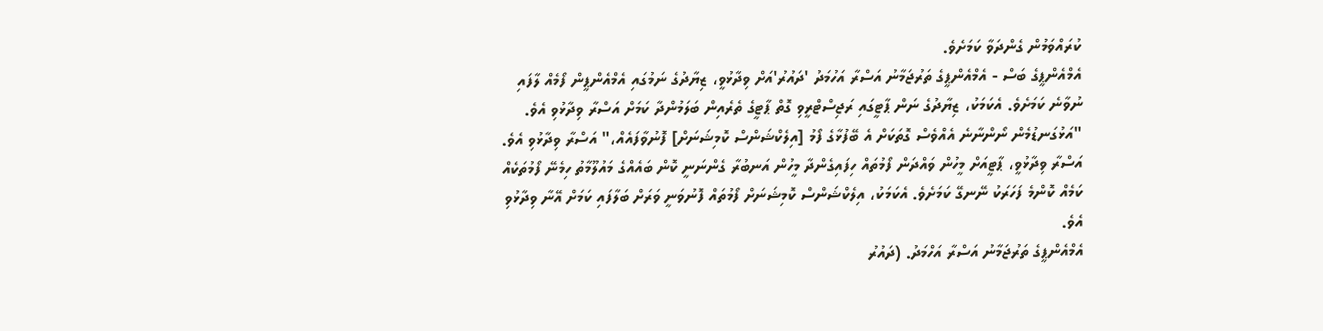ކުރައްވަމުން ގެންދަވާ ކަމަށެވެ.
އެމްއެންޕީގެ ބަސް - އެމްއެންޕީގެ ތަރުޖަމާނު އަސްރާ އަހުމަދު 'ދައުރު'އަށް ވިދާޅުވީ، ޒިޔާދުގެ ނަމުގައި އެމްއެންޕީން ފޯމެއް ލާފައި ނުވާނެ ކަމަށެވެ. އެކަމަކު، ޒިޔާދުގެ ނަން ޕާޓީގައި ރަޖިސްޓްރީވި ގޮތް ޕާޓީގެ ތެރެއިން ބަލަމުންދާ ކަމަށް އަސްރާ ވިދާޅުވި އެވެ.
"އަޅުގަނޑުމެން ނޯންނާނެ އެއްވެސް ގޮތަކަށް އެ ބޭފުޅާގެ ފޯމު [އިލެކްޝަންސް ކޮމިޝަނަށް] ފޮނުވާފައެއް،" އަސްރާ ވިދާޅުވި އެވެ.
އަސްރާ ވިދާޅުވީ، ޕާޓީއަށް މީހުން ވައްދަން ފޯމުތައް ހިފައިގެންދާ މީހުން އަނބުރާ ގެންނަނީ ކޮން ބައެއްގެ މައުލޫމާތު ހިމެނޭ ފޯމުތަކެއް ކަމެއް ކޮންމެ ފަހަރަކު ނޭނގޭ ކަމަށެވެ. އެކަމަކު، އިލެކްޝަންސް ކޮމިޝަނަށް ފޯމުތައް ފޮނުވަނީ ވަރަށް ބަލާފައި ކަމަށް އޭނާ ވިދާޅުވި އެވެ.
އެމްއެންޕީގެ ތަރުޖަމާނު އަސްރާ އަހްމަދު. (ދައުރު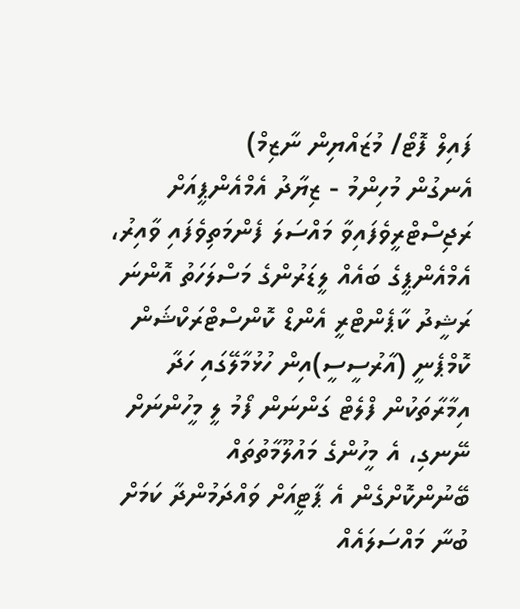ފައިލް ފޮޓޯ/ މުޒައްޔިން ނާޒިމް)
އެނގުން މުހިންމު - ޒިޔާދު އެމްއެންޕީއަށް ރަޖިސްޓްރީވެފައިވާ މައްސަލަ ފެންމަތިވެފައި ވާއިރު، އެމްއެންޕީގެ ބައެއް ލީޑަރުންގެ މަސްލަހަތު އޮންނަ ރަޝީދު ކާޕެންޓްރީ އެންޑް ކޮންސްޓްރަކްޝަން ކޮމްޕެނީ (އާރުސީސީ)އިން ހުޅުމާލޭގައި ހަދާ އިމާރާތަކުން ފްލެޓް ގަންނަން ފޯމު ލީ މީހުންނަށް ނޭނގި، އެ މީހުންގެ މައުލޫމާތުތައް ބޭނުންކޮށްގެން އެ ޕާޓީއަށް ވައްދަމުންދާ ކަމަށް ބުނާ މައްސަލައެއް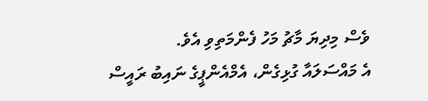ވެސް މިދިޔަ މާޗު މަހު ފެންމަތިވި އެވެ.
އެ މައްސަލައާ ގުޅިގެން، އެމްއެންޕީގެ ނައިބު ރައީސް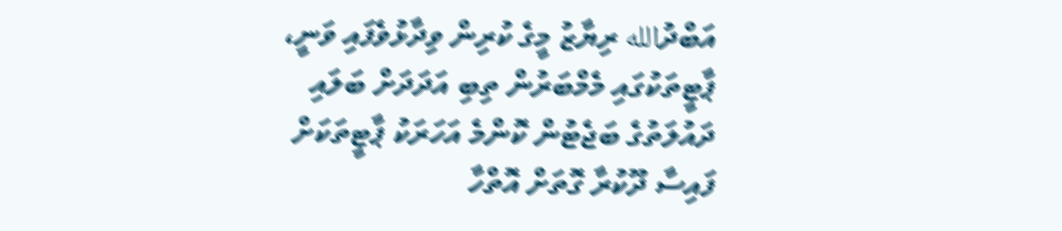އަބްދުالله ރިޔާޒު މީގެ ކުރިން ވިދާޅުވެފައި ވަނީ، ޕާޓީތަކުގައި މެމްބަރުން ތިބި އަދަދަށް ބަލައި ދައުލަތުގެ ބަޖެޓުން ކޮންމެ އަހަރަކު ޕާޓީތަކަށް ފައިސާ ދޫކުރާ ގޮތަށް އޮތްހާ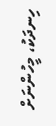ހިނދަކު، މީހުންނަށް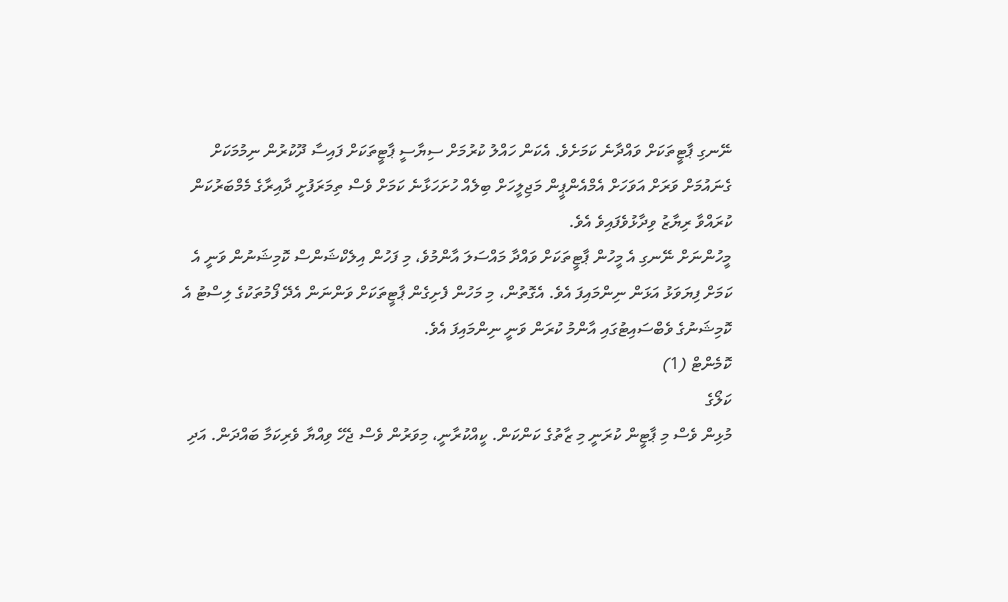ނޭނގި ޕާޓީތަކަށް ވައްދާނެ ކަމަށެވެ. އެކަން ހައްލު ކުރުމަށް ސިޔާސީ ޕާޓީތަކަށް ފައިސާ ދޫކުރުން ނިމުމަކަށް ގެނައުމަށް ވަރަށް އަވަހަށް އެމްއެންޕީން މަޖިލީހަށް ބިލެއް ހުށަހަޅާނެ ކަމަށް ވެސް ތިމަރަފުށީ ދާއިރާގެ މެމްބަރުކަން ކުރައްވާ ރިޔާޒު ވިދާޅުވެފައިވެ އެވެ.
މީހުންނަށް ނޭނގި އެ މީހުން ޕާޓީތަކަށް ވައްދާ މައްސަލަ އާންމުވެ، މި ފަހުން އިލެކްޝަންސް ކޮމިޝަނުން ވަނީ އެ ކަމަށް ފިޔަވަޅު އަޅަން ނިންމައިފަ އެވެ. އެގޮތުން، މި މަހުން ފެށިގެން ޕާޓީތަކަށް ވަންނަން އެދޭ ފޯމުތަކުގެ ލިސްޓު އެ ކޮމިޝަނުގެ ވެބްސައިޓުގައި އާންމު ކުރަން ވަނީ ނިންމައިފަ އެވެ.
ކޮމެންޓް (1)
ކަލޯގެ
މުޅިން ވެސް މި ޕާޓީން ކުރަނީ މި ޒާތުގެ ކަންކަން. ކީއްކުރާނީ، މިވަރުން ވެސް ޖެހޭ ވިއްޔާ ވެރިކަމާ ބައްދަން. އަދި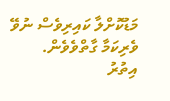މަޑުކޮށްލާ ކައިރިވެސް ނުވޭ ވެރިކަމާ ގާތްވެވެން.
އިތުރު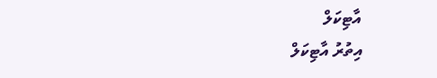އާޓިކަލް
އިތުރު އާޓިކަލް